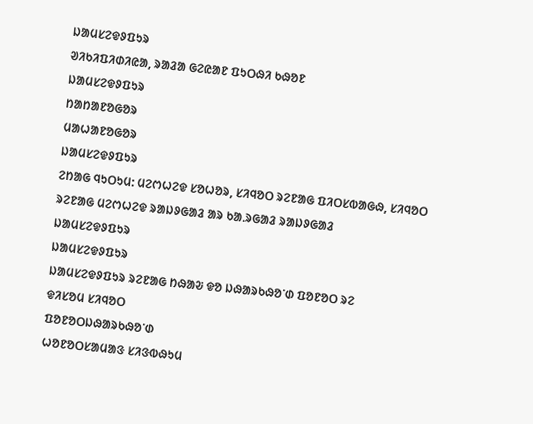ᱡᱟᱢᱥᱮᱫᱽᱯᱩᱨ
ᱣᱤᱠᱤᱯᱤᱰᱤᱭᱟ, ᱨᱟᱲᱟ ᱜᱮᱭᱟᱱ ᱯᱩᱛᱷᱤ ᱠᱷᱚᱱ
ᱡᱟᱢᱥᱮᱫᱽᱯᱩᱨ
ᱴᱟᱴᱟᱱᱚᱜᱚᱨ
ᱢᱟᱦᱟᱱᱚᱜᱚᱨ
ᱡᱟᱢᱥᱮᱫᱽᱯᱩᱨ
ᱮᱴᱟᱜ ᱧᱩᱛᱩᱢ: ᱢᱮᱬᱦᱮᱫ ᱥᱚᱦᱚᱨ, ᱥᱤᱧᱚᱛ ᱨᱮᱱᱟᱜ ᱯᱤᱛᱥᱵᱟᱜᱷ, ᱥᱤᱧᱚᱛ ᱨᱮᱱᱟᱜ ᱢᱮᱬᱦᱮᱫ ᱨᱟᱡᱽᱜᱟᱲ ᱟᱨ ᱠᱟᱹᱨᱜᱟᱲ ᱨᱟᱡᱽᱜᱟᱲ
ᱡᱟᱢᱥᱮᱫᱽᱯᱩᱨ
ᱡᱟᱢᱥᱮᱫᱽᱯᱩᱨ
ᱡᱟᱢᱥᱮᱫᱽᱯᱩᱨ ᱨᱮᱱᱟᱜ ᱴᱷᱟᱶ ᱫᱚ ᱡᱷᱟᱨᱠᱷᱚᱸᱰ ᱯᱚᱱᱚᱛ ᱨᱮ
ᱫᱤᱥᱚᱢ ᱥᱤᱧᱚᱛ
ᱯᱚᱱᱚᱛᱡᱷᱟᱨᱠᱷᱚᱸᱰ
ᱦᱚᱱᱚᱛᱥᱟᱢᱟᱝ ᱥᱤᱝᱵᱷᱩᱢ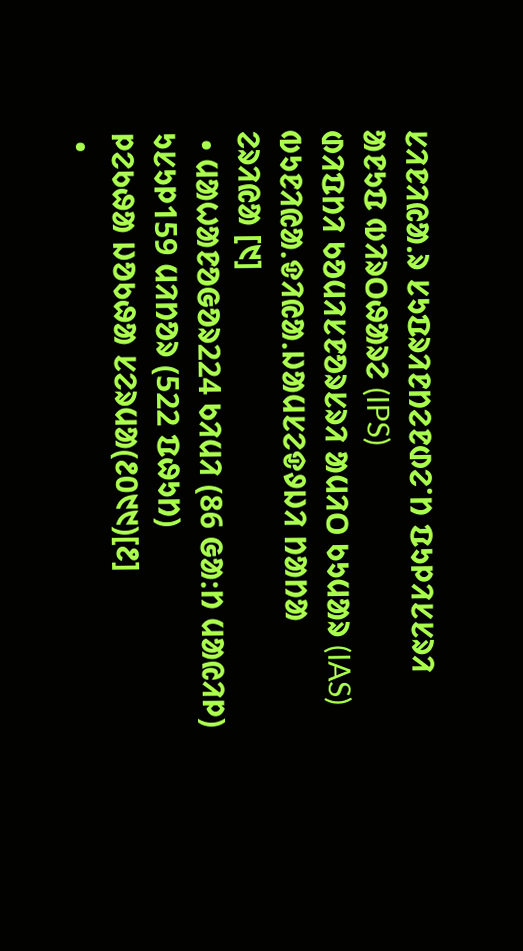ᱥᱤᱱᱤᱭᱟᱹᱨ ᱥᱩᱯᱨᱤᱱᱴᱮᱱᱰᱮᱸᱴ ᱯᱩᱞᱤᱥᱥᱨᱤ ᱟᱱᱩᱯ ᱵᱤᱨᱛᱷᱟᱨᱮ (IPS)
ᱰᱤᱯᱴᱤ ᱠᱚᱢᱤᱥᱱᱚᱨᱥᱨᱤ ᱟᱢᱤᱛ ᱠᱩᱢᱟᱨ (IAS)
ᱵᱩᱱᱤᱭᱟᱹᱫᱤᱭᱟᱹᱡᱟᱢᱥᱮᱫᱽᱡᱤ ᱴᱟᱴᱟ
ᱮᱨᱤᱭᱟ [᱑]
 • ᱢᱟᱦᱟᱱᱚᱜᱚᱨ224 ᱠᱤᱢᱤ (86 ᱜᱟᱺᱴ ᱢᱟᱭᱤᱞ)
ᱩᱥᱩᱞ159 ᱢᱤᱴᱚᱨ (522 ᱯᱷᱩᱴ)
ᱞᱮᱠᱷᱟ ᱡᱚᱠᱷᱟ ᱥᱮᱨᱢᱟ(᱒᱐᱑᱑)[᱒]
 •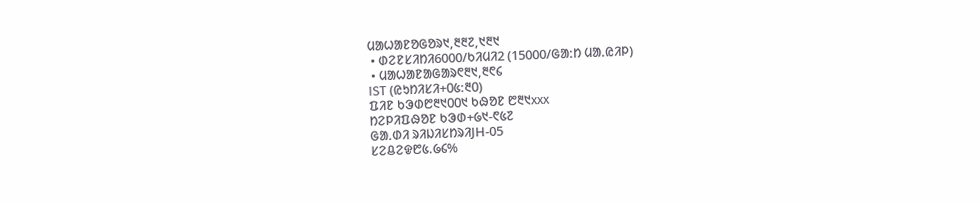ᱢᱟᱦᱟᱱᱚᱜᱚᱨ᱑,᱓᱓᱗,᱑᱓᱑
 • ᱰᱮᱱᱥᱤᱴᱤ6000/ᱠᱤᱢᱤ2 (15000/ᱜᱟᱺᱴ ᱢᱟᱹᱭᱤᱞ)
 • ᱢᱟᱦᱟᱱᱟᱜᱟᱨ᱖᱓᱑,᱓᱖᱔
IST (ᱭᱩᱴᱤᱥᱤ+᱐᱕:᱓᱐)
ᱯᱤᱱ ᱠᱳᱰ᱘᱓᱑᱐᱐᱑ ᱠᱷᱚᱱ ᱘᱓᱑xxx
ᱴᱮᱞᱤᱯᱷᱚᱱ ᱠᱳᱰ+᱙᱑-᱖᱕᱗
ᱜᱟᱹᱰᱤ ᱨᱤᱡᱤᱥᱴᱨᱤJH-05
ᱥᱮᱪᱮᱫ᱘᱕.᱙᱔%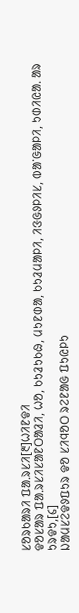ᱥᱚᱨᱠᱟᱨᱤ ᱯᱟᱹᱨᱥᱤ[᱓]ᱦᱤᱱᱫᱤ
ᱫᱚᱥᱟᱨ ᱯᱟᱹᱨᱥᱤᱥᱟᱱᱛᱟᱲᱤ, ᱦᱚ, ᱠᱩᱲᱩᱠᱷ, ᱢᱩᱱᱰᱟ, ᱠᱩᱲᱢᱟᱞᱤ, ᱤᱝᱜᱽᱞᱤᱥ, ᱵᱟᱸᱜᱟᱞᱤ, ᱩᱰᱤᱭᱟᱹ ᱟᱨ ᱩᱨᱫᱩ,[᱔]
ᱡᱟᱢᱥᱮᱫᱽᱯᱩᱨ ᱫᱚ ᱥᱤᱧᱚᱛ ᱨᱮᱱᱟᱜ ᱯᱩᱭᱞᱩ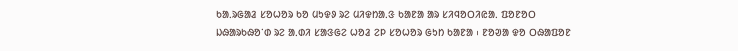ᱠᱟᱹᱨᱜᱟᱲ ᱥᱚᱦᱚᱨ ᱠᱚ ᱢᱩᱫᱽ ᱨᱮ ᱢᱤᱫᱴᱟᱹᱝ ᱠᱟᱱᱟ ᱟᱨ ᱥᱤᱧᱚᱛᱤᱭᱟᱹ ᱯᱚᱱᱚᱛ ᱡᱷᱟᱨᱠᱷᱚᱸᱰ ᱨᱮ ᱟᱹᱰᱤ ᱥᱟᱝᱜᱮ ᱦᱚᱲ ᱮᱞ ᱥᱚᱦᱚᱨ ᱜᱩᱴ ᱠᱟᱱᱟ ᱾ ᱱᱚᱣᱟ ᱫᱚ ᱛᱷᱟᱯᱚᱱ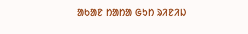ᱟᱠᱟᱱ ᱴᱟᱴᱟ ᱜᱩᱴ ᱨᱤᱱᱤᱡ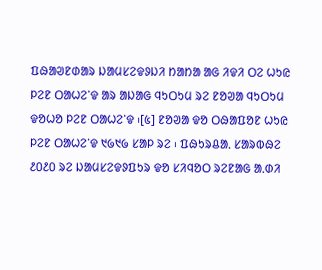ᱯᱷᱟᱣᱱᱰᱟᱨ ᱡᱟᱢᱥᱮᱫᱽᱡᱤ ᱴᱟᱴᱟ ᱟᱜ ᱤᱫᱤ ᱛᱮ ᱦᱩᱭ ᱞᱮᱱ ᱛᱟᱦᱮᱸᱫ ᱟᱨ ᱟᱡᱟᱜ ᱧᱩᱛᱩᱢ ᱨᱮ ᱱᱚᱣᱟ ᱧᱩᱛᱩᱢ ᱫᱚᱦᱚ ᱞᱮᱱ ᱛᱟᱦᱮᱸᱫ ᱾[᱕] ᱱᱚᱣᱟ ᱫᱚ ᱛᱷᱟᱯᱚᱱ ᱦᱩᱭ ᱞᱮᱱ ᱛᱟᱦᱮᱸᱫ ᱑᱙᱑᱙ ᱥᱟᱞ ᱨᱮ ᱾ ᱯᱷᱩᱨᱪᱟᱹ ᱥᱟᱨᱵᱷᱮ ᱒᱐᱒᱐ ᱨᱮ ᱡᱟᱢᱥᱮᱫᱽᱯᱩᱨ ᱫᱚ ᱥᱤᱧᱚᱛ ᱨᱮᱱᱟᱜ ᱟᱹᱰᱤ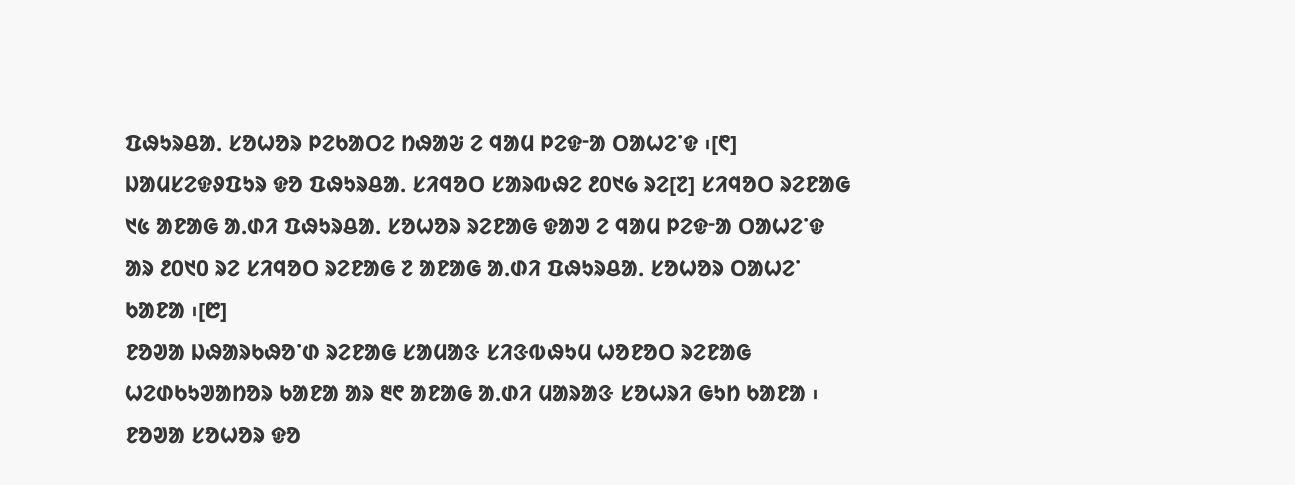ᱯᱷᱩᱨᱪᱟᱹ ᱥᱚᱦᱚᱨ ᱞᱮᱠᱟᱛᱮ ᱴᱷᱟᱶ ᱮ ᱧᱟᱢ ᱞᱮᱫᱼᱟ ᱛᱟᱦᱮᱸᱫ ᱾[᱖] ᱡᱟᱢᱥᱮᱫᱽᱯᱩᱨ ᱫᱚ ᱯᱷᱩᱨᱪᱟᱹ ᱥᱤᱧᱚᱛ ᱥᱟᱨᱵᱷᱮ ᱒᱐᱑᱙ ᱨᱮ[᱗] ᱥᱤᱧᱚᱛ ᱨᱮᱱᱟᱜ ᱑᱕ ᱟᱱᱟᱜ ᱟᱹᱰᱤ ᱯᱷᱩᱨᱪᱟᱹ ᱥᱚᱦᱚᱨ ᱨᱮᱱᱟᱜ ᱫᱟᱣ ᱮ ᱧᱟᱢ ᱞᱮᱫᱼᱟ ᱛᱟᱦᱮᱸᱫ ᱟᱨ ᱒᱐᱑᱐ ᱨᱮ ᱥᱤᱧᱚᱛ ᱨᱮᱱᱟᱜ ᱗ ᱟᱱᱟᱜ ᱟᱹᱰᱤ ᱯᱷᱩᱨᱪᱟᱹ ᱥᱚᱦᱚᱨ ᱛᱟᱦᱮᱸ ᱠᱟᱱᱟ ᱾[᱘]
ᱱᱚᱣᱟ ᱡᱷᱟᱨᱠᱷᱚᱸᱰ ᱨᱮᱱᱟᱜ ᱥᱟᱢᱟᱝ ᱥᱤᱝᱵᱷᱩᱢ ᱦᱚᱱᱚᱛ ᱨᱮᱱᱟᱜ ᱦᱮᱰᱠᱩᱣᱟᱴᱚᱨ ᱠᱟᱱᱟ ᱟᱨ ᱓᱖ ᱟᱱᱟᱜ ᱟᱹᱰᱤ ᱢᱟᱨᱟᱝ ᱥᱚᱦᱨᱤ ᱜᱩᱴ ᱠᱟᱱᱟ ᱾ ᱱᱚᱣᱟ ᱥᱚᱦᱚᱨ ᱫᱚ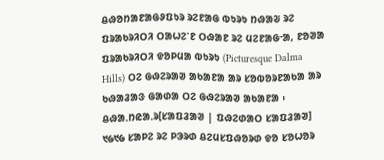ᱪᱷᱚᱴᱟᱱᱟᱜᱽᱯᱩᱨ ᱨᱮᱱᱟᱜ ᱵᱩᱨᱩ ᱴᱷᱟᱶ ᱨᱮ ᱯᱨᱟᱠᱨᱤᱛᱤ ᱛᱟᱦᱮᱸᱱ ᱛᱷᱟᱱ ᱨᱮ ᱢᱮᱱᱟᱜᱼᱟ, ᱱᱚᱣᱟ ᱯᱨᱟᱠᱨᱤᱛᱤ ᱫᱚᱞᱢᱟ ᱵᱩᱨᱩ (Picturesque Dalma Hills) ᱛᱮ ᱜᱷᱮᱨᱟᱣ ᱟᱠᱟᱱᱟ ᱟᱨ ᱥᱚᱵᱚᱨᱱᱟᱠᱟ ᱟᱨ ᱠᱷᱟᱲᱟᱝ ᱜᱟᱰᱟ ᱛᱮ ᱜᱷᱮᱨᱟᱣ ᱟᱠᱟᱱᱟ ᱾
ᱪᱷᱟᱹᱴᱭᱟᱹᱨ[ᱥᱟᱯᱲᱟᱣ | ᱯᱷᱮᱰᱟᱛ ᱥᱟᱯᱲᱟᱣ]
᱑᱙᱑᱙ ᱥᱟᱞᱮ ᱨᱮ ᱞᱳᱨᱰ ᱪᱮᱢᱥᱯᱷᱚᱨᱰ ᱫᱚ ᱥᱚᱦᱚᱨ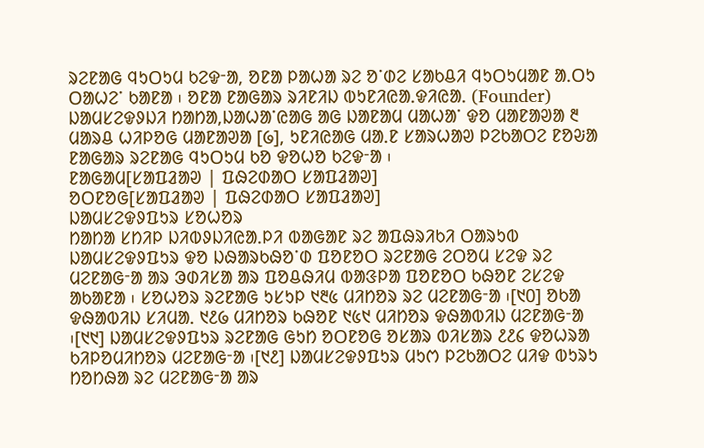ᱨᱮᱱᱟᱜ ᱧᱩᱛᱩᱢ ᱠᱮᱫᱼᱟ, ᱚᱱᱟ ᱞᱟᱦᱟ ᱨᱮ ᱚᱸᱰᱮ ᱥᱟᱠᱪᱤ ᱧᱩᱛᱩᱢᱟᱱ ᱟᱹᱛᱩ ᱛᱟᱦᱮᱸ ᱠᱟᱱᱟ ᱾ ᱚᱱᱟ ᱱᱟᱜᱟᱨ ᱨᱤᱱᱤᱡ ᱵᱩᱱᱤᱭᱟᱹᱫᱤᱭᱟᱹ (Founder) ᱡᱟᱢᱥᱮᱫᱽᱡᱤ ᱴᱟᱴᱟ,ᱡᱟᱦᱟᱸᱭᱟᱜ ᱟᱜ ᱡᱟᱱᱟᱢ ᱢᱟᱦᱟᱸ ᱫᱚ ᱢᱟᱱᱟᱣᱟ ᱓ ᱢᱟᱨᱪ ᱦᱤᱞᱚᱜ ᱢᱟᱱᱟᱣᱟ [᱙], ᱩᱱᱤᱭᱟᱜ ᱢᱟᱹᱱ ᱥᱟᱨᱦᱟᱣ ᱞᱮᱠᱟᱛᱮ ᱱᱚᱶᱟ ᱱᱟᱜᱟᱨ ᱨᱮᱱᱟᱜ ᱧᱩᱛᱩᱢ ᱠᱚ ᱫᱚᱦᱚ ᱠᱮᱫᱼᱟ ᱾
ᱱᱟᱜᱟᱢ[ᱥᱟᱯᱲᱟᱣ | ᱯᱷᱮᱰᱟᱛ ᱥᱟᱯᱲᱟᱣ]
ᱚᱛᱱᱚᱜ[ᱥᱟᱯᱲᱟᱣ | ᱯᱷᱮᱰᱟᱛ ᱥᱟᱯᱲᱟᱣ]
ᱡᱟᱢᱥᱮᱫᱽᱯᱩᱨ ᱥᱚᱦᱚᱨ
ᱴᱟᱴᱟ ᱥᱴᱤᱞ ᱡᱤᱵᱽᱡᱤᱭᱟᱹᱞᱤ ᱵᱟᱜᱟᱱ ᱨᱮ ᱟᱯᱷᱨᱤᱠᱤ ᱛᱟᱨᱩᱵ
ᱡᱟᱢᱥᱮᱫᱽᱯᱩᱨ ᱫᱚ ᱡᱷᱟᱨᱠᱷᱚᱸᱰ ᱯᱚᱱᱚᱛ ᱨᱮᱱᱟᱜ ᱮᱛᱚᱢ ᱥᱮᱫ ᱨᱮ ᱢᱮᱱᱟᱜᱼᱟ ᱟᱨ ᱳᱰᱤᱥᱟ ᱟᱨ ᱯᱚᱪᱷᱤᱢ ᱵᱟᱝᱞᱟ ᱯᱚᱱᱚᱛ ᱠᱷᱚᱱ ᱮᱥᱮᱫ ᱟᱠᱟᱱᱟ ᱾ ᱥᱚᱦᱚᱨ ᱨᱮᱱᱟᱜ ᱩᱥᱩᱞ ᱑᱓᱕ ᱢᱤᱴᱚᱨ ᱨᱮ ᱢᱮᱱᱟᱜᱼᱟ ᱾[᱑᱐] ᱚᱠᱟ ᱫᱷᱟᱵᱤᱡ ᱥᱤᱢᱟᱹ ᱑᱒᱙ ᱢᱤᱴᱚᱨ ᱠᱷᱚᱱ ᱑᱕᱑ ᱢᱤᱴᱚᱨ ᱫᱷᱟᱵᱤᱡ ᱢᱮᱱᱟᱜᱼᱟ ᱾[᱑᱑] ᱡᱟᱢᱥᱮᱫᱽᱯᱩᱨ ᱨᱮᱱᱟᱜ ᱜᱩᱴ ᱚᱛᱱᱚᱜ ᱚᱥᱟᱨ ᱵᱤᱥᱟᱨ ᱒᱒᱔ ᱫᱚᱦᱨᱟ ᱠᱤᱞᱚᱢᱤᱴᱚᱨ ᱢᱮᱱᱟᱜᱼᱟ ᱾[᱑᱒] ᱡᱟᱢᱥᱮᱫᱽᱯᱩᱨ ᱢᱩᱬ ᱞᱮᱠᱟᱛᱮ ᱢᱤᱫ ᱵᱩᱨᱩ ᱴᱚᱴᱷᱟ ᱨᱮ ᱢᱮᱱᱟᱜᱼᱟ ᱟᱨ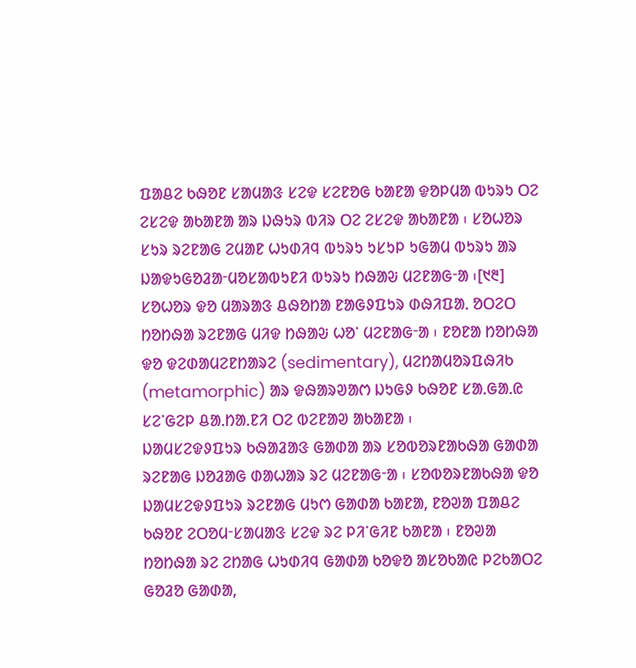ᱯᱟᱪᱮ ᱠᱷᱚᱱ ᱥᱟᱢᱟᱝ ᱥᱮᱫ ᱥᱮᱱᱚᱜ ᱠᱟᱱᱟ ᱫᱚᱞᱢᱟ ᱵᱩᱨᱩ ᱛᱮ ᱮᱥᱮᱫ ᱟᱠᱟᱱᱟ ᱟᱨ ᱡᱷᱩᱨ ᱵᱤᱨ ᱛᱮ ᱮᱥᱮᱫ ᱟᱠᱟᱱᱟ ᱾ ᱥᱚᱦᱚᱨ ᱥᱩᱨ ᱨᱮᱱᱟᱜ ᱮᱢᱟᱱ ᱦᱩᱰᱤᱧ ᱵᱩᱨᱩ ᱩᱥᱩᱞ ᱩᱜᱟᱢ ᱵᱩᱨᱩ ᱟᱨ ᱡᱟᱫᱩᱜᱚᱲᱟᱼᱢᱚᱥᱟᱵᱩᱱᱤ ᱵᱩᱨᱩ ᱴᱷᱟᱶ ᱢᱮᱱᱟᱜᱼᱟ ᱾[᱑᱓] ᱥᱚᱦᱚᱨ ᱫᱚ ᱢᱟᱨᱟᱝ ᱪᱷᱚᱴᱟ ᱱᱟᱜᱽᱯᱩᱨ ᱰᱷᱤᱯᱟᱹ ᱚᱛᱮᱛ ᱴᱚᱴᱷᱟ ᱨᱮᱱᱟᱜ ᱢᱤᱫ ᱴᱷᱟᱶ ᱦᱚᱸ ᱢᱮᱱᱟᱜᱼᱟ ᱾ ᱱᱚᱱᱟ ᱴᱚᱴᱷᱟ ᱫᱚ ᱫᱮᱰᱟᱢᱮᱱᱴᱟᱨᱮ (sedimentary), ᱢᱮᱴᱟᱢᱚᱨᱯᱷᱤᱠ (metamorphic) ᱟᱨ ᱫᱷᱟᱨᱣᱟᱬ ᱡᱩᱜᱽ ᱠᱷᱚᱱ ᱥᱟᱹᱜᱟᱹᱭ ᱥᱮᱸᱜᱮᱞ ᱪᱟᱹᱴᱟᱹᱱᱤ ᱛᱮ ᱵᱮᱱᱟᱣ ᱟᱠᱟᱱᱟ ᱾
ᱡᱟᱢᱥᱮᱫᱽᱯᱩᱨ ᱠᱷᱟᱲᱟᱝ ᱜᱟᱰᱟ ᱟᱨ ᱥᱚᱵᱚᱨᱱᱟᱠᱷᱟ ᱜᱟᱰᱟ ᱨᱮᱱᱟᱜ ᱡᱚᱲᱟᱜ ᱰᱟᱦᱟᱨ ᱨᱮ ᱢᱮᱱᱟᱜᱼᱟ ᱾ ᱥᱚᱵᱚᱨᱱᱟᱠᱷᱟ ᱫᱚ ᱡᱟᱢᱥᱮᱫᱽᱯᱩᱨ ᱨᱮᱱᱟᱜ ᱢᱩᱬ ᱜᱟᱰᱟ ᱠᱟᱱᱟ, ᱱᱚᱣᱟ ᱯᱟᱪᱮ ᱠᱷᱚᱱ ᱮᱛᱚᱢᱼᱥᱟᱢᱟᱝ ᱥᱮᱫ ᱨᱮ ᱞᱤᱸᱜᱤᱱ ᱠᱟᱱᱟ ᱾ ᱱᱚᱣᱟ ᱴᱚᱴᱷᱟ ᱨᱮ ᱮᱴᱟᱜ ᱦᱩᱰᱤᱧ ᱜᱟᱰᱟ ᱠᱚᱫᱚ ᱟᱥᱚᱠᱟᱭ ᱞᱮᱠᱟᱛᱮ ᱜᱚᱲᱚ ᱜᱟᱰᱟ,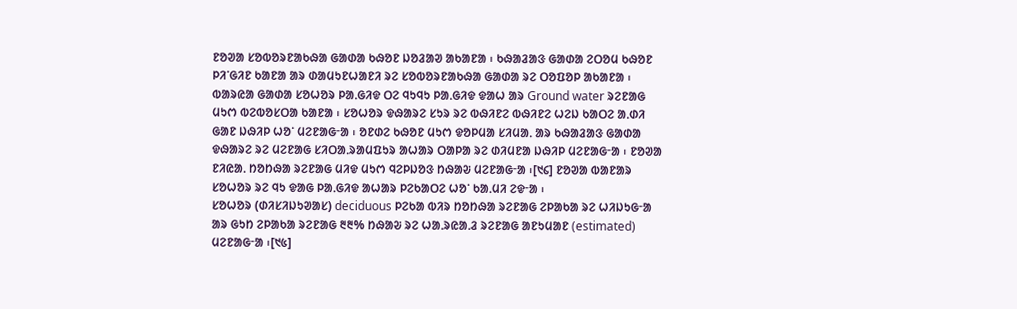ᱱᱚᱣᱟ ᱥᱚᱵᱚᱨᱱᱟᱠᱷᱟ ᱜᱟᱰᱟ ᱠᱷᱚᱱ ᱡᱚᱲᱟᱣ ᱟᱠᱟᱱᱟ ᱾ ᱠᱷᱟᱲᱟᱝ ᱜᱟᱰᱟ ᱮᱛᱚᱢ ᱠᱷᱚᱱ ᱞᱤᱸᱜᱤᱱ ᱠᱟᱱᱟ ᱟᱨ ᱰᱟᱢᱩᱱᱦᱟᱱᱤ ᱨᱮ ᱥᱚᱵᱚᱨᱱᱟᱠᱷᱟ ᱜᱟᱰᱟ ᱨᱮ ᱛᱚᱯᱚᱞ ᱟᱠᱟᱱᱟ ᱾ ᱵᱟᱨᱭᱟ ᱜᱟᱰᱟ ᱥᱚᱦᱚᱨ ᱞᱟᱹᱜᱤᱫ ᱛᱮ ᱧᱩᱧᱩ ᱞᱟᱹᱜᱤᱫ ᱫᱟᱦ ᱟᱨ Ground water ᱨᱮᱱᱟᱜ ᱢᱩᱬ ᱵᱮᱵᱚᱥᱛᱟ ᱠᱟᱱᱟ ᱾ ᱥᱚᱦᱚᱨ ᱫᱷᱟᱨᱮ ᱥᱩᱨ ᱨᱮ ᱵᱷᱤᱱᱮ ᱵᱷᱤᱱᱮ ᱦᱮᱡ ᱠᱟᱛᱮ ᱟᱹᱰᱤ ᱜᱟᱱ ᱡᱷᱤᱞ ᱦᱚᱸ ᱢᱮᱱᱟᱜᱼᱟ ᱾ ᱚᱱᱰᱮ ᱠᱷᱚᱱ ᱢᱩᱬ ᱫᱚᱞᱢᱟ ᱥᱤᱢᱟᱹ ᱟᱨ ᱠᱷᱟᱲᱟᱝ ᱜᱟᱰᱟ ᱫᱷᱟᱨᱮ ᱨᱮ ᱢᱮᱱᱟᱜ ᱥᱤᱛᱟᱹᱨᱟᱢᱯᱩᱨ ᱟᱦᱟᱨ ᱛᱟᱞᱟ ᱨᱮ ᱰᱤᱢᱱᱟ ᱡᱷᱤᱞ ᱢᱮᱱᱟᱜᱼᱟ ᱾ ᱱᱚᱣᱟ ᱱᱤᱭᱟᱹ ᱴᱚᱴᱷᱟ ᱨᱮᱱᱟᱜ ᱢᱤᱫ ᱢᱩᱬ ᱧᱮᱞᱡᱚᱝ ᱴᱷᱟᱶ ᱢᱮᱱᱟᱜᱼᱟ ᱾[᱑᱔] ᱱᱚᱣᱟ ᱵᱟᱱᱟᱨ ᱥᱚᱦᱚᱨ ᱨᱮ ᱧᱩ ᱫᱟᱜ ᱞᱟᱹᱜᱤᱫ ᱟᱦᱟᱨ ᱞᱮᱠᱟᱛᱮ ᱦᱚᱸ ᱠᱟᱹᱢᱤ ᱮᱫᱼᱟ ᱾
ᱥᱚᱦᱚᱨ (ᱰᱤᱥᱤᱡᱩᱣᱟᱥ) deciduous ᱞᱮᱠᱟ ᱵᱤᱨ ᱴᱚᱴᱷᱟ ᱨᱮᱱᱟᱜ ᱮᱞᱟᱠᱟ ᱨᱮ ᱦᱤᱡᱩᱜᱼᱟ ᱟᱨ ᱜᱩᱴ ᱮᱞᱟᱠᱟ ᱨᱮᱱᱟᱜ ᱓᱓% ᱴᱷᱟᱶ ᱨᱮ ᱦᱟᱹᱨᱭᱟᱹᱲ ᱨᱮᱱᱟᱜ ᱟᱱᱩᱢᱟᱱ (estimated) ᱢᱮᱱᱟᱜᱼᱟ ᱾[᱑᱕]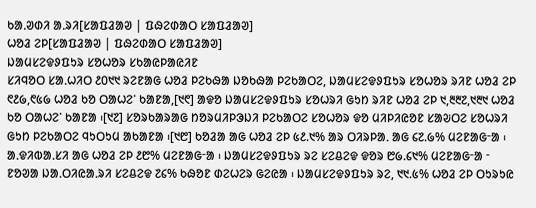ᱠᱟᱹᱣᱰᱤ ᱟᱹᱨᱤ[ᱥᱟᱯᱲᱟᱣ | ᱯᱷᱮᱰᱟᱛ ᱥᱟᱯᱲᱟᱣ]
ᱦᱚᱲ ᱮᱞ[ᱥᱟᱯᱲᱟᱣ | ᱯᱷᱮᱰᱟᱛ ᱥᱟᱯᱲᱟᱣ]
ᱡᱟᱢᱥᱮᱫᱽᱯᱩᱨ ᱥᱚᱦᱚᱨ ᱥᱠᱟᱭᱞᱟᱭᱤᱱ
ᱥᱤᱧᱚᱛ ᱥᱟᱹᱦᱤᱛ ᱒᱐᱑᱑ ᱨᱮᱱᱟᱜ ᱦᱚᱲ ᱞᱮᱠᱷᱟ ᱡᱚᱠᱷᱟ ᱞᱮᱠᱟᱛᱮ, ᱡᱟᱢᱥᱮᱫᱽᱯᱩᱨ ᱥᱚᱦᱚᱨ ᱨᱤᱱ ᱦᱚᱲ ᱮᱞ ᱖᱒᱙,᱖᱕᱙ ᱦᱚᱲ ᱠᱚ ᱛᱟᱦᱮᱸ ᱠᱟᱱᱟ,[᱑᱖] ᱟᱫᱚ ᱡᱟᱢᱥᱮᱫᱽᱯᱩᱨ ᱥᱚᱦᱨᱤ ᱜᱩᱴ ᱨᱤᱱ ᱦᱚᱲ ᱮᱞ ᱑,᱓᱓᱗,᱑᱓᱑ ᱦᱚᱲ ᱠᱚ ᱛᱟᱦᱮᱸ ᱠᱟᱱᱟ ᱾[᱑᱗] ᱥᱚᱨᱠᱟᱨᱟᱜ ᱴᱚᱨᱢᱤᱞᱳᱡᱤ ᱞᱮᱠᱟᱛᱮ ᱥᱚᱦᱚᱨ ᱫᱚ ᱢᱤᱞᱤᱭᱚᱱ ᱥᱟᱶᱛᱮ ᱥᱚᱦᱨᱤ ᱜᱩᱴ ᱞᱮᱠᱟᱛᱮ ᱧᱩᱛᱩᱢ ᱟᱠᱟᱱᱟ ᱾[᱑᱘] ᱠᱚᱲᱟ ᱟᱜ ᱦᱚᱲ ᱮᱞ ᱕᱒.᱑% ᱟᱨ ᱛᱤᱨᱞᱟᱹ ᱟᱜ ᱔᱗.᱙% ᱢᱮᱱᱟᱜᱼᱟ ᱾ ᱟᱹᱫᱤᱵᱟᱹᱥᱤ ᱟᱜ ᱦᱚᱲ ᱮᱞ ᱒᱘% ᱢᱮᱱᱟᱜᱼᱟ ᱾ ᱡᱟᱢᱥᱮᱫᱽᱯᱩᱨ ᱨᱮ ᱥᱮᱪᱮᱫ ᱫᱚᱨ ᱘᱙.᱔᱑% ᱢᱮᱱᱟᱜᱼᱟ ᱼ ᱱᱚᱣᱟ ᱡᱟᱹᱛᱤᱭᱟᱹᱨᱤ ᱥᱮᱪᱮᱫ ᱗᱔% ᱠᱷᱚᱱ ᱰᱮᱦᱮᱨ ᱜᱮᱭᱟ ᱾ ᱡᱟᱢᱥᱮᱫᱽᱯᱩᱨ ᱨᱮ, ᱑᱑.᱕% ᱦᱚᱲ ᱮᱞ ᱛᱩᱨᱩᱭ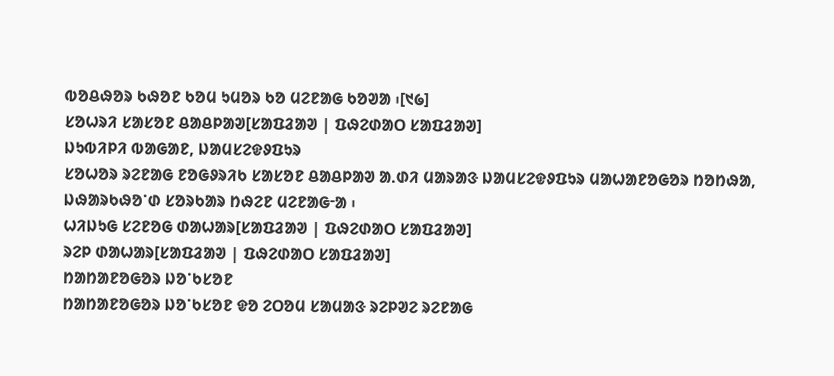ᱵᱚᱪᱷᱚᱨ ᱠᱷᱚᱱ ᱠᱚᱢ ᱩᱢᱚᱨ ᱠᱚ ᱢᱮᱱᱟᱜ ᱠᱚᱣᱟ ᱾[᱑᱙]
ᱥᱚᱦᱨᱤ ᱥᱟᱥᱚᱱ ᱪᱟᱪᱞᱟᱣ[ᱥᱟᱯᱲᱟᱣ | ᱯᱷᱮᱰᱟᱛ ᱥᱟᱯᱲᱟᱣ]
ᱡᱩᱵᱤᱞᱤ ᱵᱟᱜᱟᱱ, ᱡᱟᱢᱥᱮᱫᱽᱯᱩᱨ
ᱥᱚᱦᱚᱨ ᱨᱮᱱᱟᱜ ᱱᱚᱜᱽᱨᱤᱠ ᱥᱟᱥᱚᱱ ᱪᱟᱪᱞᱟᱣ ᱟᱹᱰᱤ ᱢᱟᱨᱟᱝ ᱡᱟᱢᱥᱮᱫᱽᱯᱩᱨ ᱢᱟᱦᱟᱱᱚᱜᱚᱨ ᱴᱚᱴᱷᱟ, ᱡᱷᱟᱨᱠᱷᱚᱸᱰ ᱥᱚᱨᱠᱟᱨ ᱴᱷᱮᱱ ᱢᱮᱱᱟᱜᱼᱟ ᱾
ᱦᱤᱡᱩᱜ ᱥᱮᱱᱚᱜ ᱰᱟᱦᱟᱨ[ᱥᱟᱯᱲᱟᱣ | ᱯᱷᱮᱰᱟᱛ ᱥᱟᱯᱲᱟᱣ]
ᱨᱮᱞ ᱰᱟᱦᱟᱨ[ᱥᱟᱯᱲᱟᱣ | ᱯᱷᱮᱰᱟᱛ ᱥᱟᱯᱲᱟᱣ]
ᱴᱟᱴᱟᱱᱚᱜᱚᱨ ᱡᱚᱸᱠᱥᱚᱱ
ᱴᱟᱴᱟᱱᱚᱜᱚᱨ ᱡᱚᱸᱠᱥᱚᱱ ᱫᱚ ᱮᱛᱚᱢ ᱥᱟᱢᱟᱝ ᱨᱮᱞᱣᱮ ᱨᱮᱱᱟᱜ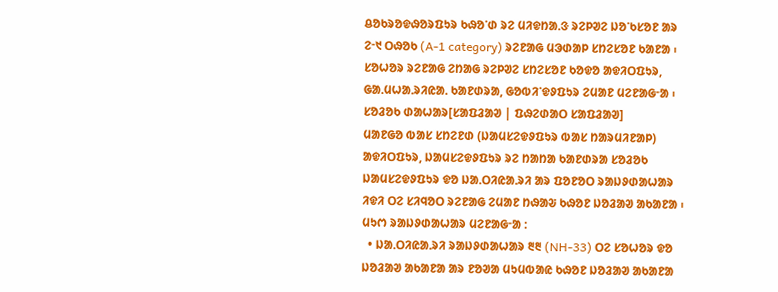ᱪᱚᱠᱨᱚᱫᱷᱚᱨᱯᱩᱨ ᱠᱷᱚᱸᱰ ᱨᱮ ᱢᱤᱫᱴᱟᱹᱝ ᱨᱮᱞᱣᱮ ᱡᱚᱸᱠᱥᱚᱱ ᱟᱨ ᱮᱼ᱑ ᱛᱷᱚᱠ (A-1 category) ᱨᱮᱱᱟᱜ ᱢᱳᱰᱟᱞ ᱥᱴᱮᱥᱚᱱ ᱠᱟᱱᱟ ᱾ ᱥᱚᱦᱚᱨ ᱨᱮᱱᱟᱜ ᱮᱴᱟᱜ ᱨᱮᱞᱣᱮ ᱥᱴᱮᱥᱚᱱ ᱠᱚᱫᱚ ᱟᱫᱤᱛᱯᱩᱨ, ᱜᱟᱹᱢᱦᱟᱹᱨᱤᱭᱟᱹ ᱠᱟᱱᱰᱨᱟ, ᱜᱚᱵᱤᱸᱫᱽᱯᱩᱨ ᱮᱢᱟᱱ ᱢᱮᱱᱟᱜᱼᱟ ᱾
ᱥᱚᱲᱚᱠ ᱰᱟᱦᱟᱨ[ᱥᱟᱯᱲᱟᱣ | ᱯᱷᱮᱰᱟᱛ ᱥᱟᱯᱲᱟᱣ]
ᱢᱟᱱᱜᱚ ᱵᱟᱥ ᱥᱴᱮᱱᱰ (ᱡᱟᱢᱥᱮᱫᱽᱯᱩᱨ ᱵᱟᱥ ᱴᱟᱨᱢᱤᱱᱟᱞ)
ᱟᱫᱤᱛᱯᱩᱨ, ᱡᱟᱢᱥᱮᱫᱽᱯᱩᱨ ᱨᱮ ᱴᱟᱴᱟ ᱠᱟᱱᱰᱨᱟ ᱥᱚᱲᱚᱠ
ᱡᱟᱢᱥᱮᱫᱽᱯᱩᱨ ᱫᱚ ᱡᱟᱹᱛᱤᱭᱟᱹᱨᱤ ᱟᱨ ᱯᱚᱱᱚᱛ ᱨᱟᱡᱽᱰᱟᱦᱟᱨ ᱤᱫᱤ ᱛᱮ ᱥᱤᱧᱚᱛ ᱨᱮᱱᱟᱜ ᱮᱢᱟᱱ ᱴᱷᱟᱶ ᱠᱷᱚᱱ ᱡᱚᱲᱟᱣ ᱟᱠᱟᱱᱟ ᱾ ᱢᱩᱬ ᱨᱟᱡᱽᱰᱟᱦᱟᱨ ᱢᱮᱱᱟᱜᱼᱟ :
  • ᱡᱟᱹᱛᱤᱭᱟᱹᱨᱤ ᱨᱟᱡᱽᱰᱟᱦᱟᱨ ᱓᱓ (NH-33) ᱛᱮ ᱥᱚᱦᱚᱨ ᱫᱚ ᱡᱚᱲᱟᱣ ᱟᱠᱟᱱᱟ ᱟᱨ ᱱᱚᱣᱟ ᱢᱩᱢᱵᱟᱭ ᱠᱷᱚᱱ ᱡᱚᱲᱟᱣ ᱟᱠᱟᱱᱟ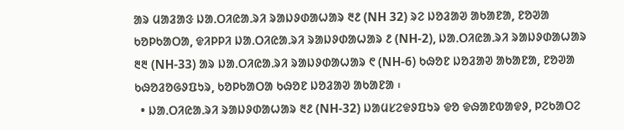ᱟᱨ ᱢᱟᱲᱟᱝ ᱡᱟᱹᱛᱤᱭᱟᱹᱨᱤ ᱨᱟᱡᱽᱰᱟᱦᱟᱨ ᱓᱒ (NH 32) ᱨᱮ ᱡᱚᱲᱟᱣ ᱟᱠᱟᱱᱟ, ᱱᱚᱣᱟ ᱠᱚᱞᱠᱟᱛᱟ, ᱫᱤᱞᱞᱤ ᱡᱟᱹᱛᱤᱭᱟᱹᱨᱤ ᱨᱟᱡᱽᱰᱟᱦᱟᱨ ᱒ (NH-2), ᱡᱟᱹᱛᱤᱭᱟᱹᱨᱤ ᱨᱟᱡᱽᱰᱟᱦᱟᱨ ᱓᱓ (NH-33) ᱟᱨ ᱡᱟᱹᱛᱤᱭᱟᱹᱨᱤ ᱨᱟᱡᱽᱰᱟᱦᱟᱨ ᱖ (NH-6) ᱠᱷᱚᱱ ᱡᱚᱲᱟᱣ ᱟᱠᱟᱱᱟ, ᱱᱚᱣᱟ ᱠᱷᱚᱲᱚᱜᱽᱯᱩᱨ, ᱠᱚᱞᱠᱟᱛᱟ ᱠᱷᱚᱱ ᱡᱚᱲᱟᱣ ᱟᱠᱟᱱᱟ ᱾
  • ᱡᱟᱹᱛᱤᱭᱟᱹᱨᱤ ᱨᱟᱡᱽᱰᱟᱦᱟᱨ ᱓᱒ (NH-32) ᱡᱟᱢᱥᱮᱫᱽᱯᱩᱨ ᱫᱚ ᱫᱷᱟᱱᱵᱟᱫᱽ, ᱞᱮᱠᱟᱛᱮ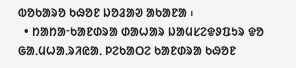ᱵᱚᱠᱟᱨᱚ ᱠᱷᱚᱱ ᱡᱚᱲᱟᱣ ᱟᱠᱟᱱᱟ ᱾
  • ᱴᱟᱴᱟᱼᱠᱟᱱᱰᱨᱟ ᱰᱟᱦᱟᱨ ᱡᱟᱢᱥᱮᱫᱽᱯᱩᱨ ᱫᱚ ᱜᱟᱹᱢᱦᱟᱹᱨᱤᱭᱟᱹ ᱞᱮᱠᱟᱛᱮ ᱠᱟᱱᱰᱨᱟ ᱠᱷᱚᱱ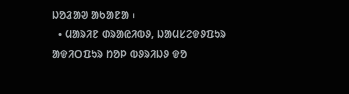ᱡᱚᱲᱟᱣ ᱟᱠᱟᱱᱟ ᱾
  • ᱢᱟᱨᱤᱱ ᱰᱨᱟᱭᱤᱵᱽ, ᱡᱟᱢᱥᱮᱫᱽᱯᱩᱨ ᱟᱫᱤᱛᱯᱩᱨ ᱴᱚᱞ ᱵᱽᱨᱤᱡᱽ ᱫᱚ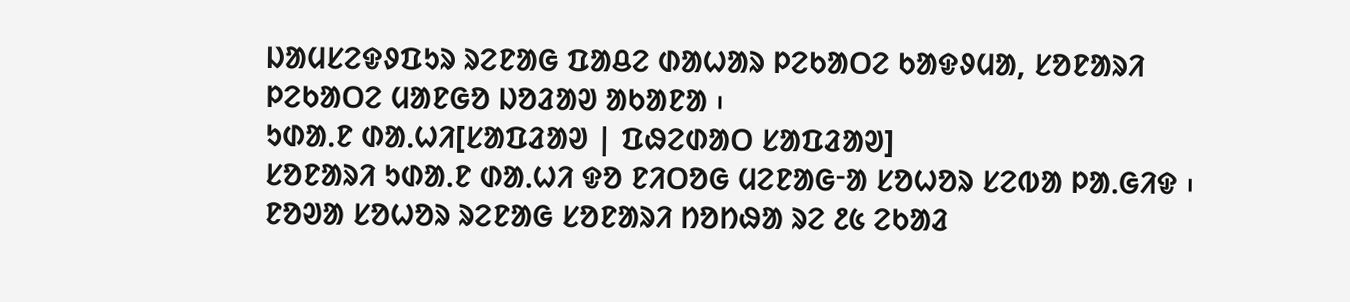ᱡᱟᱢᱥᱮᱫᱽᱯᱩᱨ ᱨᱮᱱᱟᱜ ᱯᱟᱪᱮ ᱰᱟᱦᱟᱨ ᱞᱮᱠᱟᱛᱮ ᱠᱟᱫᱽᱢᱟ, ᱥᱚᱱᱟᱨᱤ ᱞᱮᱠᱟᱛᱮ ᱢᱟᱱᱜᱚ ᱡᱚᱲᱟᱣ ᱟᱠᱟᱱᱟ ᱾
ᱩᱰᱟᱹᱱ ᱰᱟᱹᱦᱤ[ᱥᱟᱯᱲᱟᱣ | ᱯᱷᱮᱰᱟᱛ ᱥᱟᱯᱲᱟᱣ]
ᱥᱚᱱᱟᱨᱤ ᱩᱰᱟᱹᱱ ᱰᱟᱹᱦᱤ ᱫᱚ ᱱᱤᱛᱚᱜ ᱢᱮᱱᱟᱜᱼᱟ ᱥᱚᱦᱚᱨ ᱥᱮᱵᱟ ᱞᱟᱹᱜᱤᱫ ᱾ ᱱᱚᱣᱟ ᱥᱚᱦᱚᱨ ᱨᱮᱱᱟᱜ ᱥᱚᱱᱟᱨᱤ ᱴᱚᱴᱷᱟ ᱨᱮ ᱒᱕ ᱮᱠᱟᱲ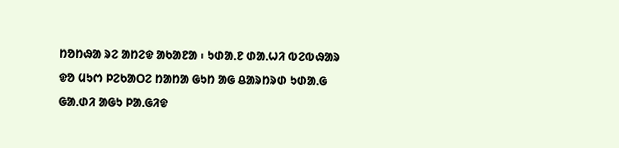ᱴᱚᱴᱷᱟ ᱨᱮ ᱟᱴᱮᱫ ᱟᱠᱟᱱᱟ ᱾ ᱩᱰᱟᱹᱱ ᱰᱟᱹᱦᱤ ᱵᱮᱵᱷᱟᱨ ᱫᱚ ᱢᱩᱬ ᱞᱮᱠᱟᱛᱮ ᱴᱟᱴᱟ ᱜᱩᱴ ᱟᱜ ᱪᱟᱨᱴᱨᱰ ᱩᱰᱟᱹᱜ ᱜᱟᱹᱰᱤ ᱟᱜᱩ ᱞᱟᱹᱜᱤᱫ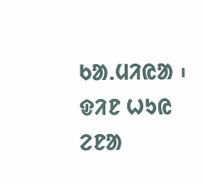ᱠᱟᱹᱢᱤᱭᱟ ᱾ ᱫᱤᱱ ᱦᱩᱭ ᱮᱱᱟ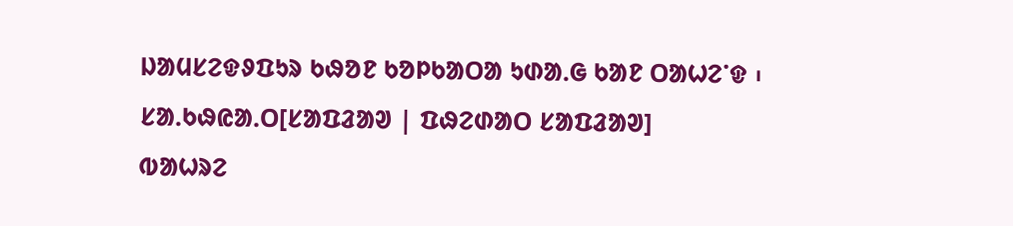ᱡᱟᱢᱥᱮᱫᱽᱯᱩᱨ ᱠᱷᱚᱱ ᱠᱚᱞᱠᱟᱛᱟ ᱩᱰᱟᱹᱜ ᱠᱟᱱ ᱛᱟᱦᱮᱸᱫ ᱾
ᱥᱟᱹᱠᱷᱭᱟᱹᱛ[ᱥᱟᱯᱲᱟᱣ | ᱯᱷᱮᱰᱟᱛ ᱥᱟᱯᱲᱟᱣ]
ᱵᱟᱦᱨᱮ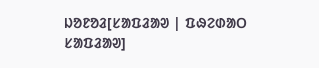ᱡᱚᱱᱚᱲ[ᱥᱟᱯᱲᱟᱣ | ᱯᱷᱮᱰᱟᱛ ᱥᱟᱯᱲᱟᱣ]